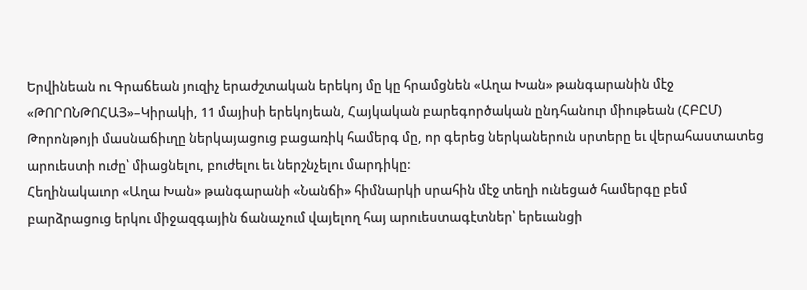Երվինեան ու Գրաճեան յուզիչ երաժշտական երեկոյ մը կը հրամցնեն «Աղա Խան» թանգարանին մէջ
«ԹՈՐՈՆԹՈՀԱՅ»–Կիրակի, 11 մայիսի երեկոյեան, Հայկական բարեգործական ընդհանուր միութեան (ՀԲԸՄ) Թորոնթոյի մասնաճիւղը ներկայացուց բացառիկ համերգ մը, որ գերեց ներկաներուն սրտերը եւ վերահաստատեց արուեստի ուժը՝ միացնելու, բուժելու եւ ներշնչելու մարդիկը:
Հեղինակաւոր «Աղա Խան» թանգարանի «Նանճի» հիմնարկի սրահին մէջ տեղի ունեցած համերգը բեմ բարձրացուց երկու միջազգային ճանաչում վայելող հայ արուեստագէտներ՝ երեւանցի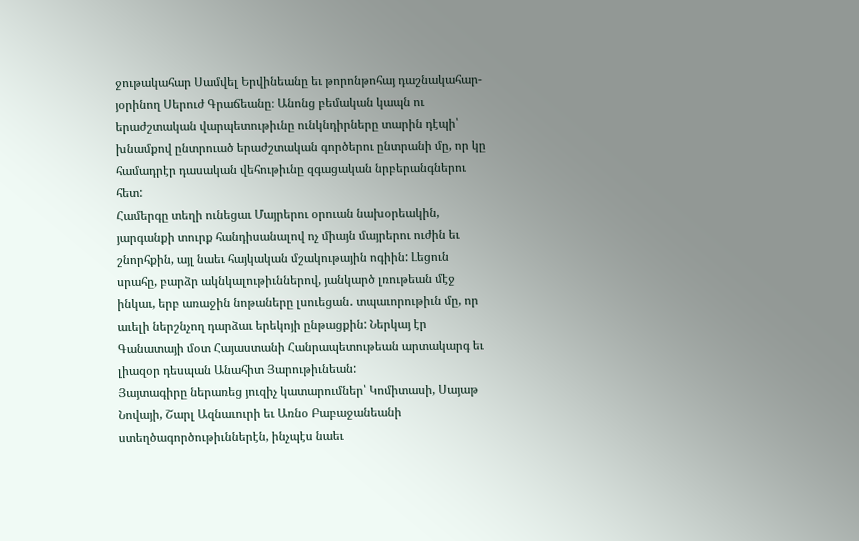ջութակահար Սամվել Երվինեանը եւ թորոնթոհայ դաշնակահար-յօրինող Սերուժ Գրաճեանը։ Անոնց բեմական կապն ու երաժշտական վարպետութիւնը ունկնդիրները տարին դէպի՝ խնամքով ընտրուած երաժշտական գործերու ընտրանի մը, որ կը համադրէր դասական վեհութիւնը զգացական նրբերանգներու հետ:
Համերգը տեղի ունեցաւ Մայրերու օրուան նախօրեակին, յարգանքի տուրք հանդիսանալով ոչ միայն մայրերու ուժին եւ շնորհքին, այլ նաեւ հայկական մշակութային ոգիին: Լեցուն սրահը, բարձր ակնկալութիւններով, յանկարծ լռութեան մէջ ինկաւ, երբ առաջին նոթաները լսուեցան․ տպաւորութիւն մը, որ աւելի ներշնչող դարձաւ երեկոյի ընթացքին: Ներկայ էր Գանատայի մօտ Հայաստանի Հանրապետութեան արտակարգ եւ լիազօր դեսպան Անահիտ Յարութիւնեան:
Յայտագիրը ներառեց յուզիչ կատարումներ՝ Կոմիտասի, Սայաթ Նովայի, Շարլ Ազնաւուրի եւ Առնօ Բաբաջանեանի ստեղծագործութիւններէն, ինչպէս նաեւ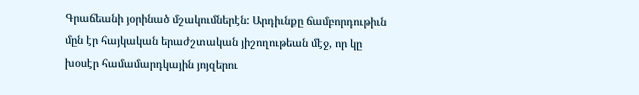Գրաճեանի յօրինած մշակումներէն: Արդիւնքը ճամբորդութիւն մըն էր հայկական երաժշտական յիշողութեան մէջ, որ կը խօսէր համամարդկային յոյզերու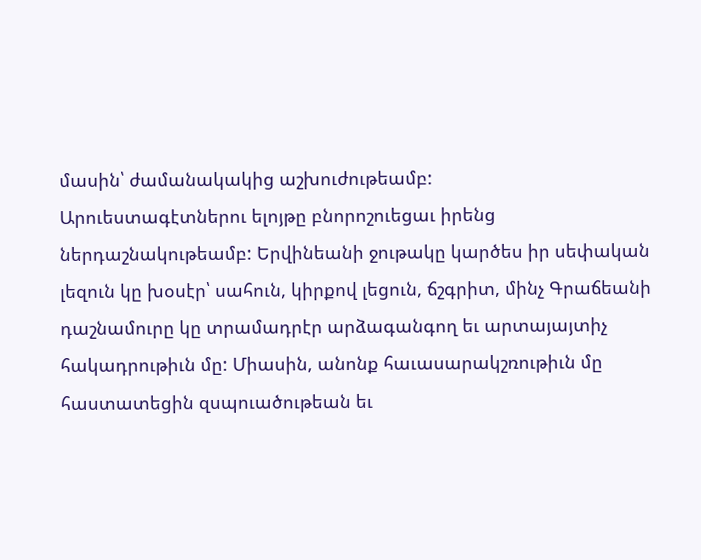մասին՝ ժամանակակից աշխուժութեամբ:
Արուեստագէտներու ելոյթը բնորոշուեցաւ իրենց ներդաշնակութեամբ: Երվինեանի ջութակը կարծես իր սեփական լեզուն կը խօսէր՝ սահուն, կիրքով լեցուն, ճշգրիտ, մինչ Գրաճեանի դաշնամուրը կը տրամադրէր արձագանգող եւ արտայայտիչ հակադրութիւն մը: Միասին, անոնք հաւասարակշռութիւն մը հաստատեցին զսպուածութեան եւ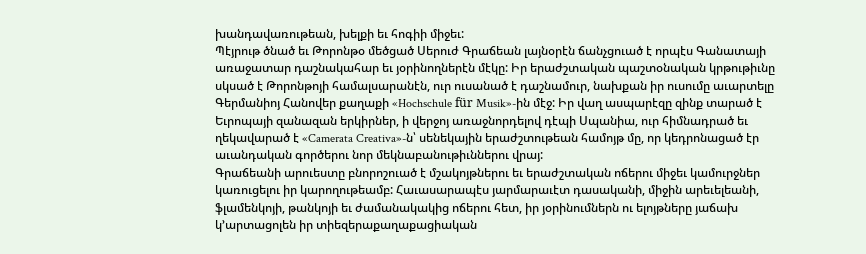խանդավառութեան, խելքի եւ հոգիի միջեւ:
Պէյրութ ծնած եւ Թորոնթօ մեծցած Սերուժ Գրաճեան լայնօրէն ճանչցուած է որպէս Գանատայի առաջատար դաշնակահար եւ յօրինողներէն մէկը: Իր երաժշտական պաշտօնական կրթութիւնը սկսած է Թորոնթոյի համալսարանէն, ուր ուսանած է դաշնամուր, նախքան իր ուսումը աւարտելը Գերմանիոյ Հանովեր քաղաքի «Hochschule für Musik»-ին մէջ: Իր վաղ ասպարէզը զինք տարած է Եւրոպայի զանազան երկիրներ, ի վերջոյ առաջնորդելով դէպի Սպանիա, ուր հիմնադրած եւ ղեկավարած է «Camerata Creativa»-ն՝ սենեկային երաժշտութեան համոյթ մը, որ կեդրոնացած էր աւանդական գործերու նոր մեկնաբանութիւններու վրայ:
Գրաճեանի արուեստը բնորոշուած է մշակոյթներու եւ երաժշտական ոճերու միջեւ կամուրջներ կառուցելու իր կարողութեամբ: Հաւասարապէս յարմարաւէտ դասականի, միջին արեւելեանի, ֆլամենկոյի, թանկոյի եւ ժամանակակից ոճերու հետ, իր յօրինումներն ու ելոյթները յաճախ կ’արտացոլեն իր տիեզերաքաղաքացիական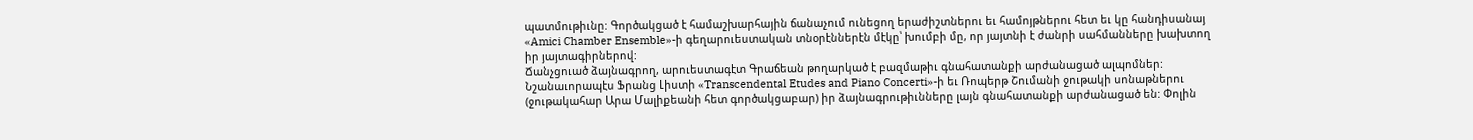պատմութիւնը: Գործակցած է համաշխարհային ճանաչում ունեցող երաժիշտներու եւ համոյթներու հետ եւ կը հանդիսանայ «Amici Chamber Ensemble»-ի գեղարուեստական տնօրէններէն մէկը՝ խումբի մը, որ յայտնի է ժանրի սահմանները խախտող իր յայտագիրներով:
Ճանչցուած ձայնագրող, արուեստագէտ Գրաճեան թողարկած է բազմաթիւ գնահատանքի արժանացած ալպոմներ: Նշանաւորապէս Ֆրանց Լիստի «Transcendental Etudes and Piano Concerti»-ի եւ Ռոպերթ Շումանի ջութակի սոնաթներու (ջութակահար Արա Մալիքեանի հետ գործակցաբար) իր ձայնագրութիւնները լայն գնահատանքի արժանացած են: Փոլին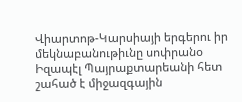Վիարտոթ-Կարսիայի երգերու իր մեկնաբանութիւնը սոփրանօ Իզապէլ Պայրաքտարեանի հետ շահած է միջազգային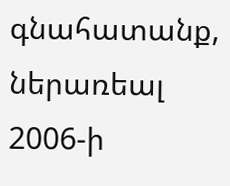գնահատանք, ներառեալ 2006-ի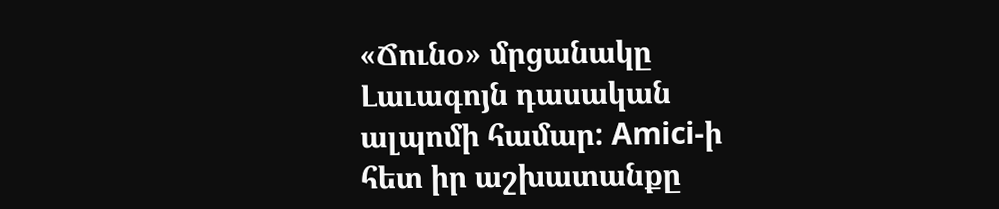«Ճունօ» մրցանակը Լաւագոյն դասական ալպոմի համար: Amici-ի հետ իր աշխատանքը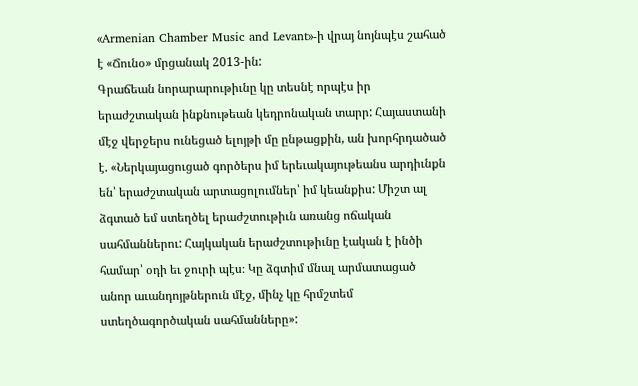«Armenian Chamber Music and Levant»-ի վրայ նոյնպէս շահած է «Ճունօ» մրցանակ 2013-ին:
Գրաճեան նորարարութիւնը կը տեսնէ որպէս իր երաժշտական ինքնութեան կեդրոնական տարր: Հայաստանի մէջ վերջերս ունեցած ելոյթի մը ընթացքին, ան խորհրդածած է. «Ներկայացուցած գործերս իմ երեւակայութեանս արդիւնքն են՝ երաժշտական արտացոլումներ՝ իմ կեանքիս: Միշտ ալ ձգտած եմ ստեղծել երաժշտութիւն առանց ոճական սահմաններու: Հայկական երաժշտութիւնը էական է ինծի համար՝ օդի եւ ջուրի պէս։ Կը ձգտիմ մնալ արմատացած անոր աւանդոյթներուն մէջ, մինչ կը հրմշտեմ ստեղծագործական սահմանները»: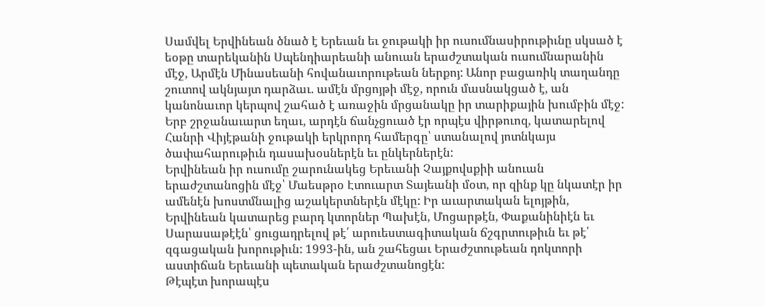Սամվել Երվինեան ծնած է Երեւան եւ ջութակի իր ուսումնասիրութիւնը սկսած է եօթը տարեկանին Սպենդիարեանի անուան երաժշտական ուսումնարանին մէջ, Արմէն Մինասեանի հովանաւորութեան ներքոյ: Անոր բացառիկ տաղանդը շուտով ակնյայտ դարձաւ. ամէն մրցոյթի մէջ, որուն մասնակցած է, ան կանոնաւոր կերպով շահած է առաջին մրցանակը իր տարիքային խումբին մէջ: Երբ շրջանաւարտ եղաւ, արդէն ճանչցուած էր որպէս վիրթուոզ, կատարելով Հանրի Վիյէթանի ջութակի երկրորդ համերգը՝ ստանալով յոտնկայս ծափահարութիւն դասախօսներէն եւ ընկերներէն:
Երվինեան իր ուսումը շարունակեց Երեւանի Չայքովսքիի անուան երաժշտանոցին մէջ՝ Մաեսթրօ Էտուարտ Տայեանի մօտ, որ զինք կը նկատէր իր ամենէն խոստմնալից աշակերտներէն մէկը: Իր աւարտական ելոյթին, Երվինեան կատարեց բարդ կտորներ Պախէն, Մոցարթէն, Փաքանինիէն եւ Սարասաթէէն՝ ցուցադրելով թէ՛ արուեստագիտական ճշգրտութիւն եւ թէ՛ զգացական խորութիւն: 1993-ին, ան շահեցաւ Երաժշտութեան դոկտորի աստիճան Երեւանի պետական երաժշտանոցէն:
Թէպէտ խորապէս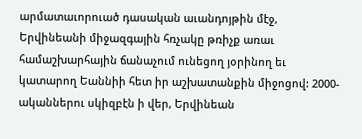արմատաւորուած դասական աւանդոյթին մէջ, Երվինեանի միջազգային հռչակը թռիչք առաւ համաշխարհային ճանաչում ունեցող յօրինող եւ կատարող Եաննիի հետ իր աշխատանքին միջոցով: 2000-ականներու սկիզբէն ի վեր, Երվինեան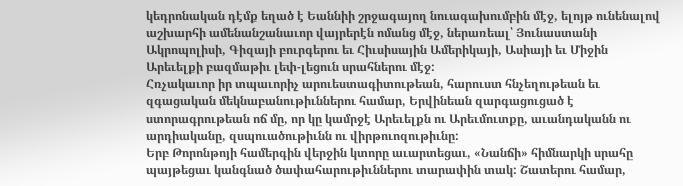կեդրոնական դէմք եղած է Եաննիի շրջագայող նուագախումբին մէջ, ելոյթ ունենալով աշխարհի ամենանշանաւոր վայրերէն ոմանց մէջ, ներառեալ՝ Յունաստանի Ակրոպոլիսի, Գիզայի բուրգերու եւ Հիւսիսային Ամերիկայի, Ասիայի եւ Միջին Արեւելքի բազմաթիւ լեփ-լեցուն սրահներու մէջ:
Հռչակաւոր իր տպաւորիչ արուեստագիտութեան, հարուստ հնչեղութեան եւ զգացական մեկնաբանութիւններու համար, Երվինեան զարգացուցած է ստորագրութեան ոճ մը, որ կը կամրջէ Արեւելքն ու Արեւմուտքը, աւանդականն ու արդիականը, զսպուածութիւնն ու վիրթուոզութիւնը:
Երբ Թորոնթոյի համերգին վերջին կտորը աւարտեցաւ, «Նանճի» հիմնարկի սրահը պայթեցաւ կանգնած ծափահարութիւններու տարափին տակ: Շատերու համար,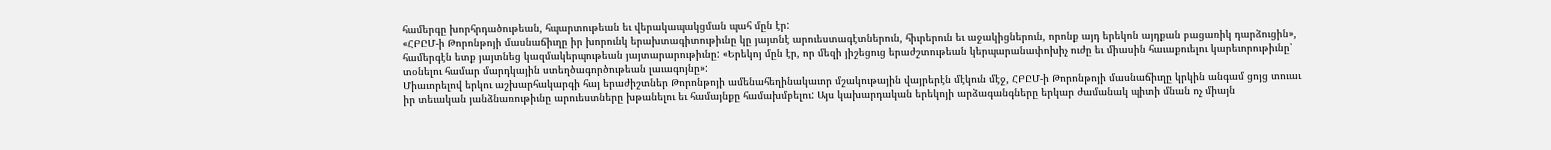համերգը խորհրդածութեան, հպարտութեան եւ վերակապակցման պահ մըն էր:
«ՀԲԸՄ-ի Թորոնթոյի մասնաճիւղը իր խորունկ երախտագիտութիւնը կը յայտնէ արուեստագէտներուն, հիւրերուն եւ աջակիցներուն, որոնք այդ երեկոն այդքան բացառիկ դարձուցին», համերգէն ետք յայտնեց կազմակերպութեան յայտարարութիւնը: «Երեկոյ մըն էր, որ մեզի յիշեցուց երաժշտութեան կերպարանափոխիչ ուժը եւ միասին հաւաքուելու կարեւորութիւնը՝ տօնելու համար մարդկային ստեղծագործութեան լաւագոյնը»:
Միաւորելով երկու աշխարհակարգի հայ երաժիշտներ Թորոնթոյի ամենահեղինակաւոր մշակութային վայրերէն մէկուն մէջ, ՀԲԸՄ-ի Թորոնթոյի մասնաճիւղը կրկին անգամ ցոյց տուաւ իր տեւական յանձնառութիւնը արուեստները խթանելու եւ համայնքը համախմբելու: Այս կախարդական երեկոյի արձագանգները երկար ժամանակ պիտի մնան ոչ միայն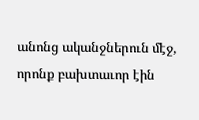անոնց ականջներուն մէջ, որոնք բախտաւոր էին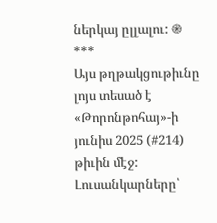ներկայ ըլլալու: ֎
***
Այս թղթակցութիւնը լոյս տեսած է «Թորոնթոհայ»-ի յունիս 2025 (#214) թիւին մէջ:
Լուսանկարները՝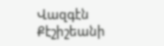Վազգէն Քէշիշեանի